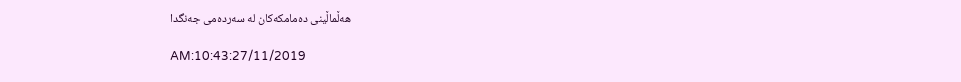هه‌ڵماڵینی ده‌مامكه‌كان له‌ سه‌رده‌می جه‌نگدا

AM:10:43:27/11/2019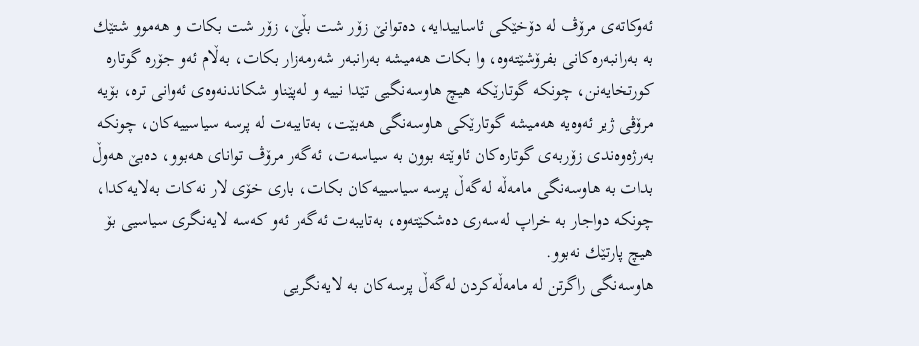ئه‌وكاته‌ی مرۆڤ له‌ دۆخێكی ئاساییدایه‌، ده‌توانێ زۆر شت بڵێ، زۆر شت بكات و هه‌موو شتێك به‌ به‌رانبه‌ره‌كانی بفرۆشێته‌وه‌، وا بكات هه‌میشه‌ به‌رانبه‌ر شه‌رمه‌زار بكات، به‌ڵام ئه‌و جۆره‌ گوتاره‌ كورتخایه‌نن، چونكه‌ گوتارێكه‌ هیچ هاوسه‌نگیی تێدا نییه‌ و له‌پێناو شكاندنه‌وه‌ی ئه‌وانی تره‌، بۆیه‌ مرۆڤی ژیر ئه‌وه‌یه‌ هه‌میشه‌ گوتارێكی هاوسه‌نگی هه‌بێت، به‌تایبه‌ت له‌ پرسه‌ سیاسییه‌كان، چونكه‌ به‌رژه‌وه‌ندی زۆربه‌ی گوتاره‌كان ئاوێته‌ بوون به‌ سیاسه‌ت، ئه‌گه‌ر مرۆڤ توانای هه‌بوو، ده‌بێ هه‌وڵ بدات به‌ هاوسه‌نگی مامه‌ڵه‌ له‌گه‌ڵ پرسه‌ سیاسییه‌كان بكات، باری خۆی لار نه‌كات به‌لایه‌كدا، چونكه‌ دواجار به‌ خراپ له‌سه‌ری ده‌شكێته‌وه‌، به‌تایبه‌ت ئه‌گه‌ر ئه‌و كه‌سه‌ لایه‌نگری سیاسیی بۆ هیچ پارتێك نه‌بوو.
هاوسه‌نگی راگرتن له‌ مامه‌ڵه‌كردن له‌گه‌ڵ پرسه‌كان به‌ لایه‌نگریی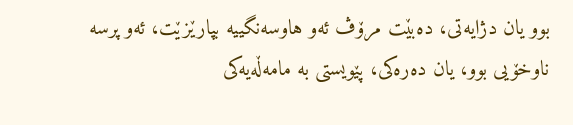بوو یان دژایه‌تی، ده‌بێت مرۆڤ ئه‌و هاوسه‌نگییه‌ بپارێزێت، ئه‌و پرسه‌ ناوخۆیی بوو، یان ده‌ره‌كی، پێویستی به‌ مامه‌ڵه‌یه‌كی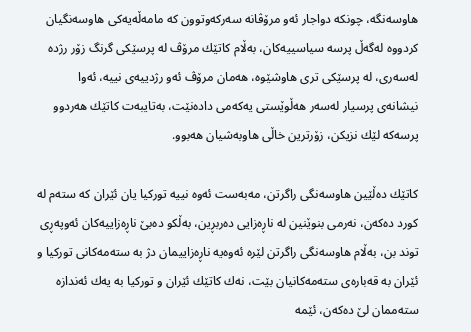هاوسه‌نگه‌، چونكه‌ دواجار ئه‌و مرۆڤانه‌ سه‌ركه‌وتوون كه‌ مامه‌ڵه‌یه‌كی هاوسه‌نگیان كردووه‌ له‌گه‌ڵ پرسه‌ سیاسییه‌كان‌، به‌ڵام كاتێك مرۆڤ له‌ پرسێكی گرنگ زۆر رژده‌ له‌سه‌ری، له‌ پرسێكی تری هاوشێوه‌، هه‌مان مرۆڤ ئه‌و رژدییه‌ی نییه‌، ئه‌وا نیشانه‌ی پرسیار له‌سه‌ر هه‌ڵوێستی یه‌كه‌می داده‌نێت، به‌تایبه‌ت كاتێك هه‌ردوو پرسه‌كه‌ لێك نزیكن، زۆرترین خاڵی هاوبه‌شیان هه‌بوو.

كاتێك ده‌ڵێین هاوسه‌نگی راگرتن، مه‌به‌ست ئه‌وه‌ نییه‌ توركیا یان ئێران كه‌ سته‌م له‌ كورد ده‌كه‌ن، نه‌رمی بنوێنین له‌ ناڕه‌زایی ده‌ربڕین، به‌ڵكو ده‌بێ ناڕه‌زاییه‌كان ئه‌وپه‌ڕی توند بن، به‌ڵام هاوسه‌نگی راگرتن لێره‌ ئه‌وه‌یه‌ ناڕه‌زاییمان دژ به‌ سته‌مه‌كانی توركیا و ئێران به‌ قه‌باره‌ی سته‌مه‌كانیان بێت، نه‌ك كاتێك ئێران و توركیا به‌ یه‌ك ئه‌ندازه‌ سته‌ممان لێ ده‌كه‌ن، ئێمه‌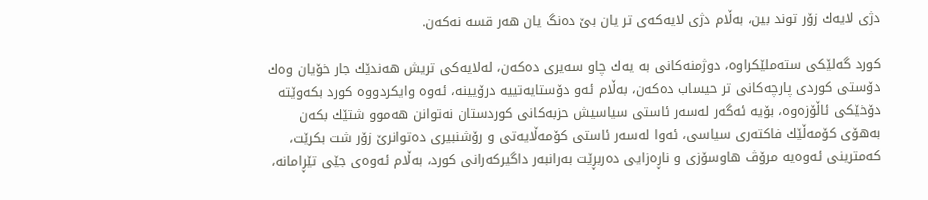دژی لایه‌ك زۆر توند بین، به‌ڵام دژی لایه‌كه‌ی تر یان بێ ده‌نگ یان هه‌ر قسه‌ نه‌كه‌ن.

كورد گه‌لێكی سته‌ملێكراوه‌، دوژمنه‌كانی به‌ یه‌ك چاو سه‌یری ده‌كه‌ن، له‌لایه‌كی تریش هه‌ندێك جار خۆیان وه‌ك دۆستی كوردی پارچه‌كانی تر حیساب ده‌كه‌ن، به‌ڵام ئه‌و دۆستایه‌تییه‌ درۆیینه‌، ئه‌وه‌ وایكردووه‌ كورد بكه‌وێته‌ دۆخێكی ئاڵۆزه‌وه‌، بۆیه‌ ئه‌گه‌ر له‌سه‌ر ئاستی سیاسیش حزبه‌كانی كوردستان نه‌توانن هه‌موو شتێك بكه‌ن به‌هۆی كۆمه‌ڵێك فاكته‌ری سیاسی، ئه‌وا له‌سه‌ر ئاستی كۆمه‌ڵایه‌تی و رۆشنبیری ده‌توانرێ زۆر شت بكرێت، كه‌مترینی ئه‌وه‌یه‌ مرۆڤ هاوسۆزی و ناڕه‌زایی ده‌ربڕێت به‌رانبه‌ر داگیركه‌رانی كورد، به‌ڵام ئه‌وه‌ی جێی تێڕامانه‌،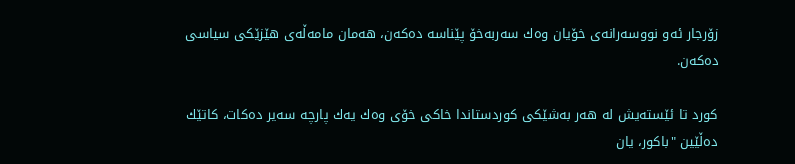زۆرجار ئه‌و نووسه‌رانه‌ی خۆیان وه‌ك سه‌ربه‌خۆ پێناسه‌ ده‌كه‌ن، هه‌مان مامه‌ڵه‌ی هێزێكی سیاسی ده‌كه‌ن.

كورد تا ئێسته‌یش له‌ هه‌ر به‌شێكی كوردستاندا خاكی خۆی وه‌ك یه‌ك پارچه‌ سه‌یر ده‌كات، كاتێك ده‌ڵێین "باكور، یان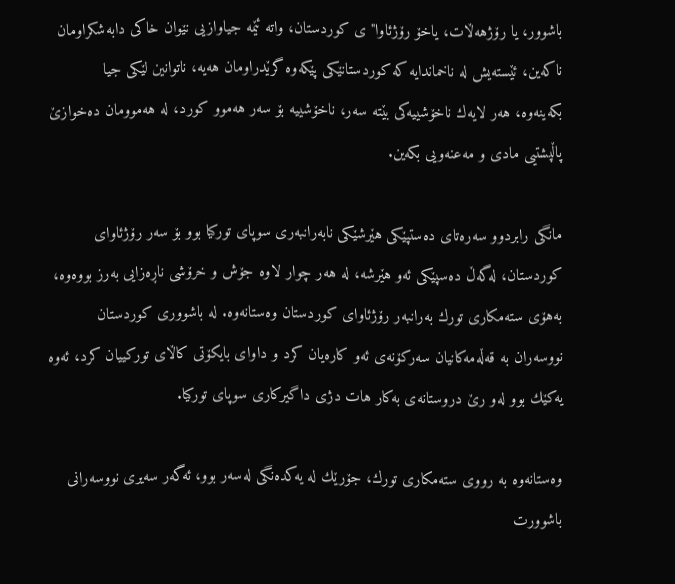باشوور، یا رۆژهه‌ڵات، یاخۆ رۆژئاوا"ی كوردستان، واته‌ ئێمه‌ جیاوازیی نێوان خاكی دابه‌شكراومان ناكه‌ین، ئێسته‌یش له‌ ناخماندایه‌ كه‌ كوردستانێكی پێكه‌وه‌ گرێدراومان هه‌یه‌، ناتوانین لێكی جیا بكه‌ینه‌وه‌، هه‌ر لایه‌ك ناخۆشییه‌كی بێته‌ سه‌ر، ناخۆشییه‌ بۆ سه‌ر هه‌موو كورد، له‌ هه‌موومان ده‌خوازێ پاڵپشتیی مادی و مه‌عنه‌ویی بكه‌ین.

مانگی رابردوو سه‌ره‌تای ده‌ستپێكی هێرشێكی نابه‌رانبه‌ری سوپای توركیا بوو بۆ سه‌ر رۆژئاوای كوردستان، له‌گه‌ڵ ده‌سپێكی ئه‌و هێرشه‌، له‌ هه‌ر چوار لاوه‌ جۆش و خرۆشی ناڕه‌زایی به‌رز بووه‌وه‌، به‌هۆی سته‌مكاری تورك به‌رانبه‌ر رۆژئاوای كوردستان وه‌ستانه‌وه‌. له‌ باشووری كوردستان نووسه‌ران به‌ قه‌ڵه‌مه‌كانیان سه‌ركۆنه‌ی ئه‌و كاره‌یان كرد و داوای بایكۆتی كاڵای توركییان كرد، ئه‌وه‌ یه‌كێك بوو له‌و رێ دروستانه‌ی به‌كار هات دژی داگیركاری سوپای توركیا.

وه‌ستانه‌وه‌ به‌ رووی سته‌مكاری تورك، جۆرێك له‌ یه‌كده‌نگی له‌سه‌ر بوو، ئه‌گه‌ر سه‌یری نووسه‌رانی باشوورت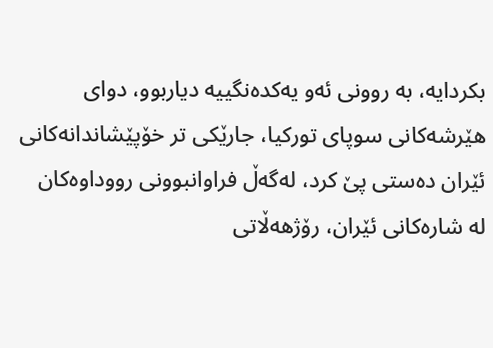بكردایه‌، به‌ روونی ئه‌و یه‌كده‌نگییه‌ دیاربوو، دوای هێرشه‌كانی سوپای توركیا، جارێكی تر خۆپێشاندانه‌كانی ئێران ده‌ستی پێ كرد، له‌گه‌ڵ فراوانبوونی رووداوه‌كان له‌ شاره‌كانی ئێران، رۆژهه‌ڵاتی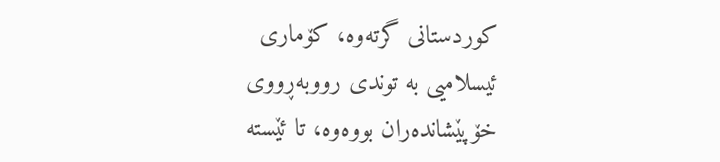كوردستانی گرته‌وه‌، كۆماری ئیسلامیی به‌ توندی رووبه‌ڕووی خۆپێشانده‌ران بووه‌وه‌، تا ئێسته‌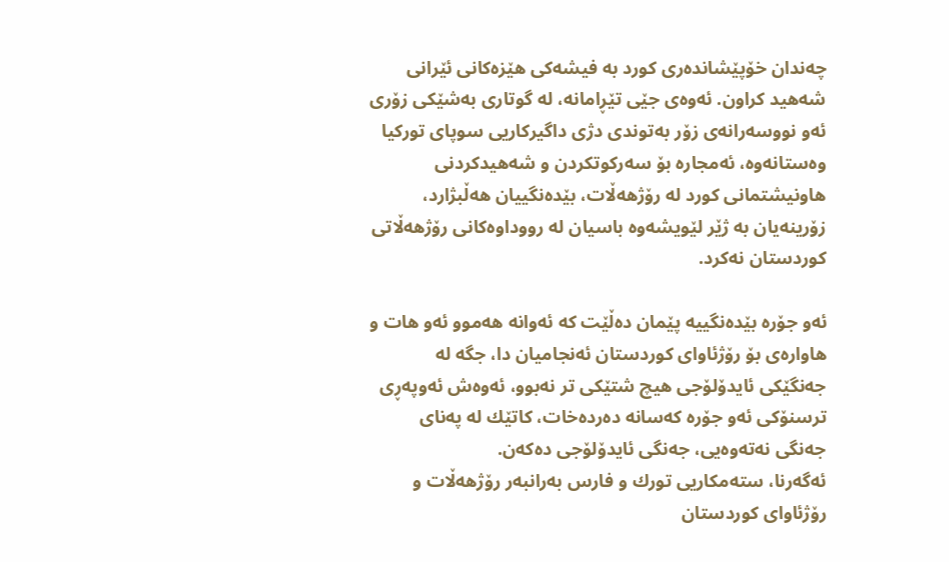چه‌ندان خۆپێشانده‌ری كورد به‌ فیشه‌كی هێزه‌كانی ئێرانی شه‌هید كراون. ئه‌وه‌ی جێی تێڕامانه‌، له‌ گوتاری به‌شێكی زۆری ئه‌و نووسه‌رانه‌ی زۆر به‌توندی دژی داگیركاریی سوپای توركیا وه‌ستانه‌وه‌، ئه‌مجاره‌ بۆ سه‌ركوتكردن و شه‌هیدكردنی هاونیشتمانی كورد له‌ رۆژهه‌ڵات، بێده‌نگییان هه‌ڵبژارد، زۆرینه‌یان به‌ ژێر لێویشه‌وه‌ باسیان له‌ رووداوه‌كانی رۆژهه‌ڵاتی كوردستان نه‌كرد.

ئه‌و جۆره‌ بێده‌نگییه‌ پێمان ده‌ڵێت كه‌ ئه‌وانه‌ هه‌موو ئه‌و هات و هاواره‌ی بۆ رۆژئاوای كوردستان ئه‌نجامیان دا، جگه‌ له‌ جه‌نگێكی ئایدۆلۆجی هیچ شتێكی تر نه‌بوو، ئه‌وه‌ش ئه‌وپه‌ڕی ترسنۆكی ئه‌و جۆره‌ كه‌سانه‌ ده‌رده‌خات، كاتێك له‌ په‌نای جه‌نگی نه‌ته‌وه‌یی، جه‌نگی ئایدۆلۆجی ده‌كه‌ن.
ئه‌گه‌رنا، سته‌مكاریی تورك و فارس به‌رانبه‌ر رۆژهه‌ڵات و رۆژئاوای كوردستان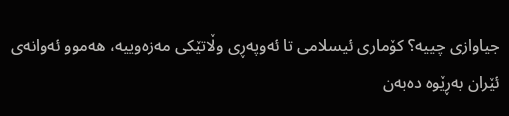جیاوازی چییه‌؟ كۆماری ئیسلامی تا ئه‌وپه‌ڕی وڵاتێكی مه‌زه‌وییه‌، هه‌موو ئه‌وانه‌ی ئێران به‌ڕێوه‌ ده‌به‌ن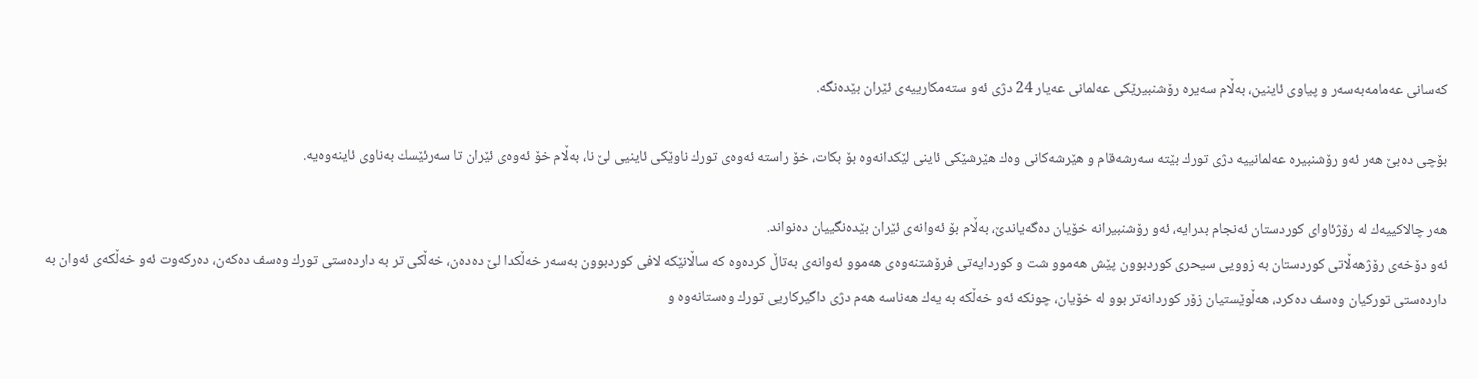كه‌سانی عه‌مامه‌به‌سه‌ر و پیاوی ئاینین، به‌ڵام سه‌یره‌ رۆشنبیرێكی عه‌لمانی عه‌یار 24 دژی ئه‌و سته‌مكارییه‌ی ئێران بێده‌نگه‌.

بۆچی ده‌بێ هه‌ر ئه‌و رۆشنبیره‌ عه‌لمانییه‌ دژی تورك بێته‌ سه‌رشه‌قام و هێرشه‌كانی وه‌ك هێرشێكی ئاینی لێكدانه‌وه‌ بۆ بكات، خۆ راسته‌ ئه‌وه‌ی تورك ناوێكی ئاینیی لێ نا، به‌ڵام خۆ ئه‌وه‌ی ئێران تا سه‌رئێسك به‌ناوی ئاینه‌وه‌یه‌.

هه‌ر چالاكییه‌ك له‌ رۆژئاوای كوردستان ئه‌نجام بدرایه‌، ئه‌و رۆشنبیرانه‌ خۆیان ده‌گه‌یاندێ، به‌ڵام بۆ ئه‌وانه‌ی ئێران بێده‌نگییان ده‌نواند.
ئه‌و دۆخه‌ی رۆژهه‌ڵاتی كوردستان به‌ زوویی سیحری كوردبوون پێش هه‌موو شت و كوردایه‌تی فرۆشتنه‌وه‌ی هه‌موو ئه‌وانه‌ی به‌تاڵ كرده‌وه‌ كه‌ ساڵانێكه‌ لافی كوردبوون به‌سه‌ر خه‌ڵكدا لێ ده‌ده‌ن، خه‌ڵكی تر به‌ دارده‌ستی تورك وه‌سف ده‌كه‌ن، ده‌ركه‌وت ئه‌و خه‌ڵكه‌ی ئه‌وان به‌ دارده‌ستی توركیان وه‌سف ده‌كرد، هه‌ڵوێستیان زۆر كوردانه‌تر بوو له‌ خۆیان، چونكه‌ ئه‌و خه‌ڵكه‌ به‌ یه‌ك هه‌ناسه‌ هه‌م دژی داگیركاریی تورك وه‌ستانه‌وه‌ و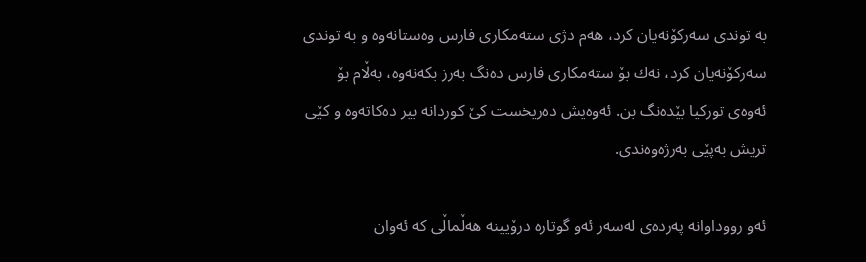به‌ توندی سه‌ركۆنه‌یان كرد، هه‌م دژی سته‌مكاری فارس وه‌ستانه‌وه‌ و به‌ توندی سه‌ركۆنه‌یان كرد، نه‌ك بۆ سته‌مكاری فارس ده‌نگ به‌رز بكه‌نه‌وه‌، به‌ڵام بۆ ئه‌وه‌ی توركیا بێده‌نگ بن. ئه‌وه‌یش ده‌ریخست كێ كوردانه‌ بیر ده‌كاته‌وه‌ و كێی تریش به‌پێی به‌رژه‌وه‌ندی.

ئه‌و رووداوانه‌ په‌رده‌ی له‌سه‌ر ئه‌و گوتاره‌ درۆیینه‌ هه‌ڵماڵی كه‌ ئه‌وان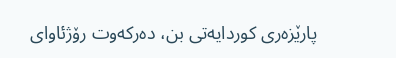پارێزه‌ری كوردایه‌تی بن، ده‌ركه‌وت رۆژئاوای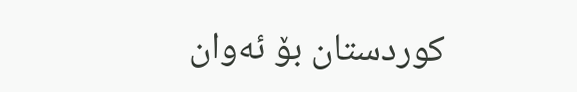كوردستان بۆ ئه‌وان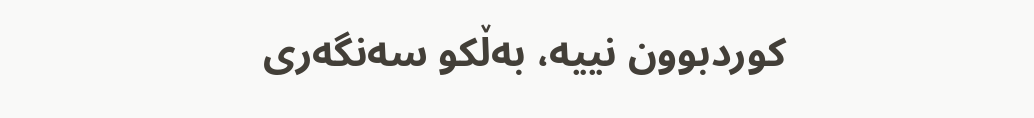كوردبوون نییه‌، به‌ڵكو سه‌نگه‌ری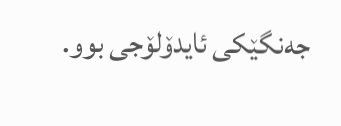جه‌نگێكی ئایدۆلۆجی بوو.